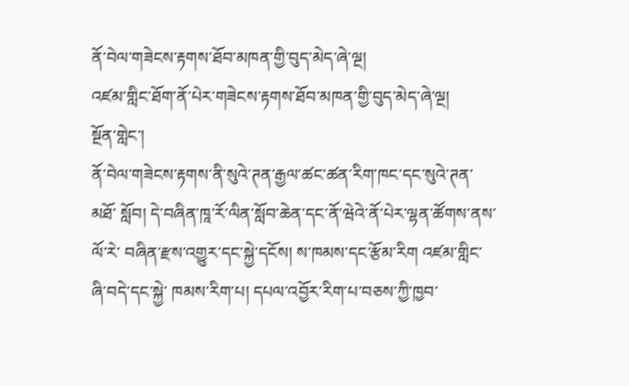ནོ་བེལ་གཟེངས་རྟགས་ཐོབ་མཁན་གྱི་བུད་མེད་ཞེ་ལྔ།
འཛམ་གླིང་ཐོག་ནོ་པེར་གཟེངས་རྟགས་ཐོབ་མཁན་གྱི་བུད་མེད་ཞེ་ལྔ།
སྔོན་གླེང་།
ནོ་བེལ་གཟེངས་རྟགས་ནི་སུའེ་ཊན་རྒྱལ་ཚང་ཚན་རིག་ཁང་དང་སུའེ་ཊན་མཐོ་ སློབ། དེ་བཞིན་ཁཱ་རོ་ལིན་སློབ་ཆེན་དང་ནོ་ཝེའེ་ནོ་པེར་ལྷན་ཚོགས་ནས་ལོ་རེ་ བཞིན་རྫས་འགྱུར་དང་སྐྱེ་དངོས། ས་ཁམས་དང་རྩོམ་རིག འཛམ་གླིང་ཞི་བདེ་དང་སྐྱེ་ ཁམས་རིག་པ། དཔལ་འབྱོར་རིག་པ་བཅས་ཀྱི་ཁྱབ་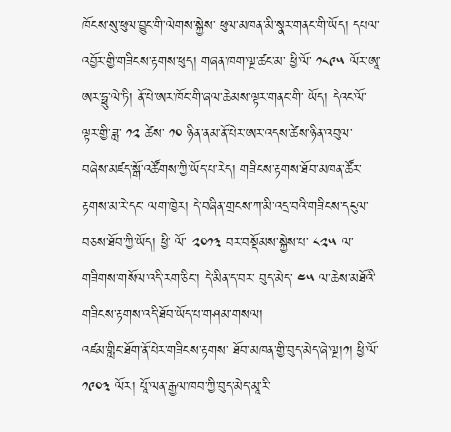ཁོངས་སུ་ཕུལ་བྱུང་གི་ལེགས་སྐྱེས་ ཕུལ་མཁན་མི་སྣར་གནང་གི་ཡོད། དཔལ་འབྱོར་གྱི་གཟིངས་རྟགས་ཕུད། གཞན་ཁག་ལྔ་ཚང་མ་ ཕྱི་ལོ་ ༡༨༩༥ ལོར་ཨཱ་ཨར་ཧྥུ་ལེ་ཏི། ནོ་པེ་ཨར་ཁོང་གི་ཞལ་ཆེམས་ལྟར་གནང་གི་ ཡོད། དེའང་ལོ་ལྟར་གྱི་ཟླ་ ༡༢ ཚེས་ ༡༠ ཉིན་ནམ་ནོ་པེར་ཨར་འདས་ཚེས་ཉིན་འབུལ་ བཞེས་མཛད་སྒོ་འཚོགས་ཀྱི་ཡོད་པ་རེད། གཟིངས་རྟགས་ཐོབ་མཁན་ཚོར་རྟགས་མ་རེ་དང་ ལག་ཁྱེར། དེ་བཞིན་གྲངས་ཀ་མི་འདྲ་བའི་གཟིངས་དངུལ་བཅས་ཐོབ་ཀྱི་ཡོད། ཕྱི་ ལོ་ ༢༠༡༣ བར་བསྡོམས་སྐྱེས་པ་ ༨༢༥ ལ་གཟིགས་གསོལ་འདི་རག་ཅིང་། དེ་མིན་ད་བར་ བུད་མེད་ ༤༥ ལ་ཆེས་མཐོའི་གཟིངས་རྟགས་འདི་ཐོབ་ཡོད་པ་གཤམ་གསལ།
འཛམ་གླིང་ཐོག་ནོ་པེར་གཟིངས་རྟགས་ ཐོབ་མཁན་གྱི་བུད་མེད་ཞེ་ལྔ།༡། ཕྱི་ལོ་ ༡༩༠༣ ལོར། པཱོ་ལན་རྒྱལ་ཁབ་ཀྱི་བུད་མེད་མཱ་རི་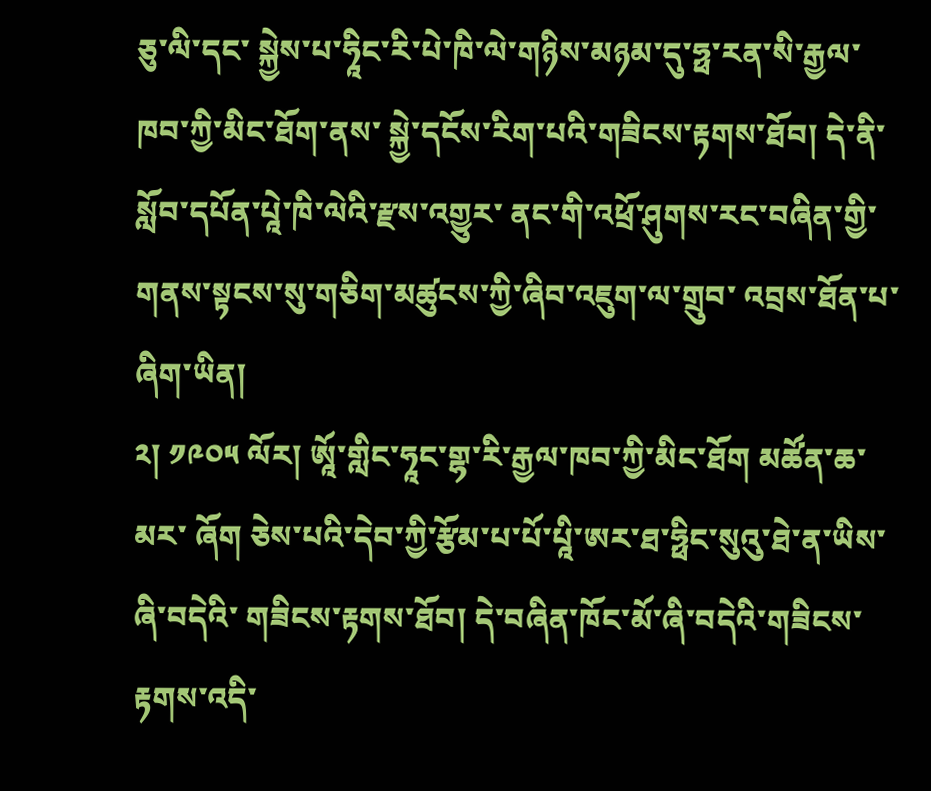ཅུ་ལི་དང་ སྐྱེས་པ་ཧཱིང་རི་པེ་ཁི་ལེ་གཉིས་མཉམ་དུ་ཧྥ་རན་སི་རྒྱལ་ཁབ་ཀྱི་མིང་ཐོག་ནས་ སྐྱེ་དངོས་རིག་པའི་གཟིངས་རྟགས་ཐོབ། དེ་ནི་སློབ་དཔོན་པཱེ་ཁི་ལེའི་རྫས་འགྱུར་ ནང་གི་འཕྲོ་ཤུགས་རང་བཞིན་གྱི་གནས་སྟངས་སུ་གཅིག་མཚུངས་ཀྱི་ཞིབ་འཇུག་ལ་གྲུབ་ འབྲས་ཐོན་པ་ཞིག་ཡིན།
༢། ༡༩༠༥ ལོར། ཨཱོ་གླིང་ཧཱང་གྷ་རི་རྒྱལ་ཁབ་ཀྱི་མིང་ཐོག མཚོན་ཆ་མར་ ཞོག ཅེས་པའི་དེབ་ཀྱི་རྩོམ་པ་པོ་པཱི་ཨར་ཐ་ཧྥིང་སུའུ་ཐེ་ན་ཡིས་ཞི་བདེའི་ གཟིངས་རྟགས་ཐོབ། དེ་བཞིན་ཁོང་མོ་ཞི་བདེའི་གཟིངས་རྟགས་འདི་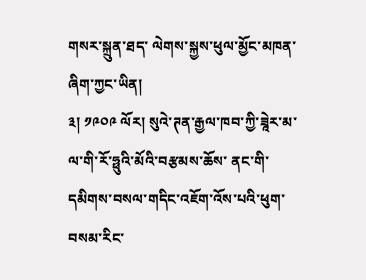གསར་སྐྲུན་ཐད་ ལེགས་སྐྱས་ཕུལ་མྱོང་མཁན་ཞིག་ཀྱང་ཡིན།
༣། ༡༩༠༩ ལོར། སུའེ་ཊན་རྒྱལ་ཁབ་ཀྱི་ཟཱེར་མ་ལ་གི་རོ་ཧྥུའི་མོའི་བརྩམས་ཆོས་ ནང་གི་དམིགས་བསལ་གདིང་འཇོག་འོས་པའི་ཕུག་བསམ་རིང་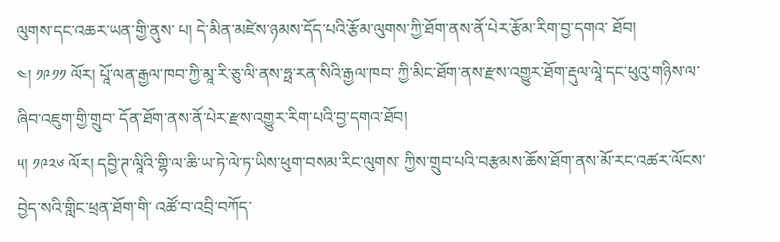ལུགས་དང་འཆར་ཡན་གྱི་ནུས་ པ། དེ་མིན་མཛེས་ཉམས་དོད་པའི་རྩོམ་ལུགས་ཀྱི་ཐོག་ནས་ནོ་པེར་རྩོམ་རིག་བྱ་དགའ་ ཐོབ།
༤། ༡༩༡༡ ལོར། པཱོ་ལན་རྒྱལ་ཁབ་ཀྱི་མཱ་རི་ཅུ་ལི་ནས་ཧྥ་རན་སིའི་རྒྱལ་ཁབ་ ཀྱི་མིང་ཐོག་ནས་རྫས་འགྱུར་ཐོག་རྡུལ་ལཱེ་དང་ཕུའུ་གཉིས་ལ་ཞིབ་འཇུག་གྱི་གྲུབ་ དོན་ཐོག་ནས་ནོ་པེར་རྫས་འགྱུར་རིག་པའི་བྱ་དགའ་ཐོབ།
༥། ༡༩༢༦ ལོར། དབྱི་ཊ་ལཱིའི་གྷི་ལ་ཆི་ཡ་ཏེ་ལེ་ཏ་ཡིས་ཕུག་བསམ་རིང་ལུགས་ ཀྱིས་གྲུབ་པའི་བརྩམས་ཆོས་ཐོག་ནས་མོ་རང་འཚར་ལོངས་བྱེད་སའི་གླིང་ཕྲན་ཐོག་གི་ འཚོ་བ་འབྲི་བཀོད་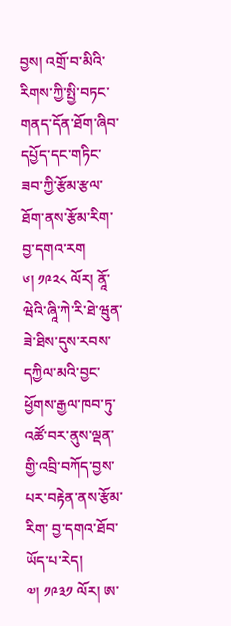བྱས། འགྲོ་བ་མིའི་རིགས་ཀྱི་སྤྱི་བཏང་གནད་དོན་ཐོག་ཞིབ་ དཔྱོད་དང་གཏིང་ཟབ་ཀྱི་རྩོམ་རྩལ་ཐོག་ནས་རྩོམ་རིག་བྱ་དགའ་རག
༦། ༡༩༢༨ ལོར། ནཱོ་ཝེའི་ཞཱི་ཀེ་རི་ཐེ་ཝུན་ཟེ་ཐིས་དུས་རབས་དཀྱིལ་མའི་བྱང་ ཕྱོགས་རྒྱལ་ཁབ་ཏུ་འཚོ་བར་ནུས་ལྡན་གྱི་འབྲི་བཀོད་བྱས་པར་བརྟེན་ནས་རྩོམ་རིག་ བྱ་དགའ་ཐོབ་ཡོད་པ་རེད།
༧། ༡༩༣༡ ལོར། ཨ་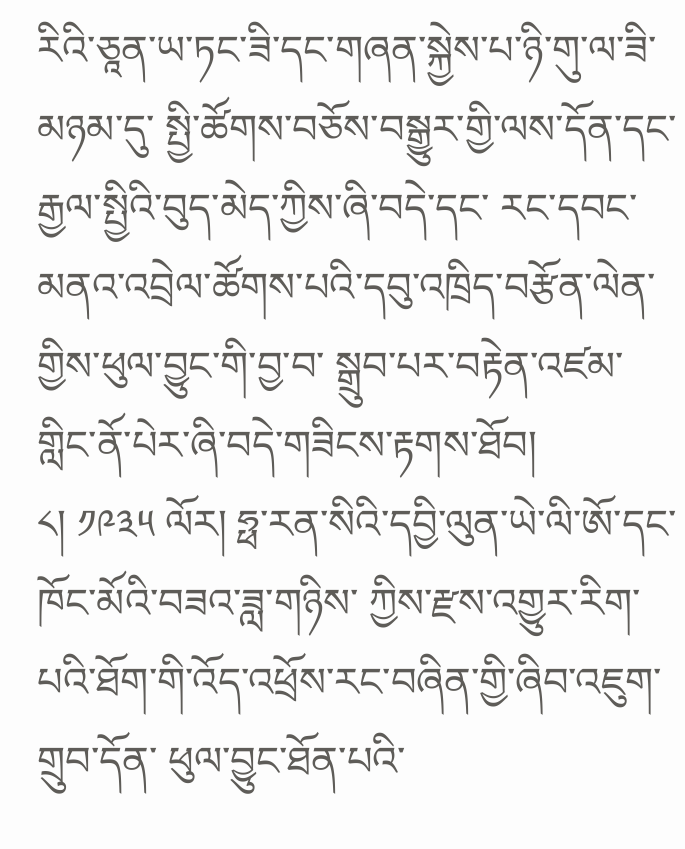རིའི་ཅཱན་ཡ་ཏང་ཟི་དང་གཞན་སྐྱེས་པ་ཉི་གུ་ལ་ཟི་མཉམ་དུ་ སྤྱི་ཚོགས་བཅོས་བསྒྱུར་གྱི་ལས་དོན་དང་རྒྱལ་སྤྱིའི་བུད་མེད་ཀྱིས་ཞི་བདེ་དང་ རང་དབང་མནའ་འབྲེལ་ཚོགས་པའི་དབུ་འཁྲིད་བརྩོན་ལེན་གྱིས་ཕུལ་བྱུང་གི་བྱ་བ་ སྒྲུབ་པར་བརྟེན་འཛམ་གླིང་ནོ་པེར་ཞི་བདེ་གཟིངས་རྟགས་ཐོབ།
༨། ༡༩༣༥ ལོར། ཧྥ་རན་སིའི་དབྱི་ལུན་ཡེ་ལི་ཨོ་དང་ཁོང་མོའི་བཟའ་ཟླ་གཉིས་ ཀྱིས་རྫས་འགྱུར་རིག་པའི་ཐོག་གི་འོད་འཕྲོས་རང་བཞིན་གྱི་ཞིབ་འཇུག་གྲུབ་དོན་ ཕུལ་བྱུང་ཐོན་པའི་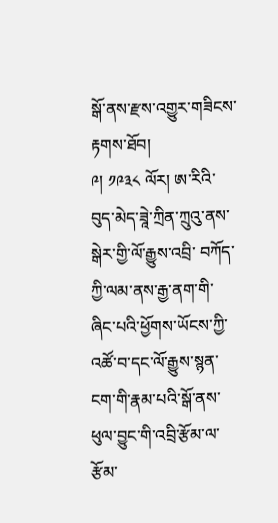སྒོ་ནས་རྫས་འགྱུར་གཟིངས་རྟགས་ཐོབ།
༩། ༡༩༣༨ ལོར། ཨ་རིའི་བུད་མེད་ཟཱེ་ཀྲིན་ཀྲུའུ་ནས་སྒེར་གྱི་ལོ་རྒྱུས་འབྲི་ བཀོད་ཀྱི་ལམ་ནས་རྒྱ་ནག་གི་ཞིང་པའི་ཕྱོགས་ཡོངས་ཀྱི་འཚོ་བ་དང་ལོ་རྒྱུས་སྙན་ ངག་གི་རྣམ་པའི་སྒོ་ནས་ཕུལ་བྱུང་གི་འབྲི་རྩོམ་ལ་རྩོམ་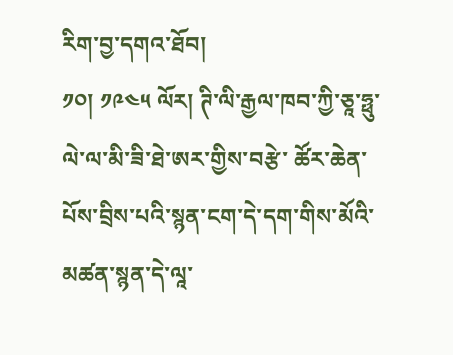རིག་བྱ་དགའ་ཐོབ།
༡༠། ༡༩༤༥ ལོར། ཊི་ལི་རྒྱལ་ཁབ་ཀྱི་ཅཱ་ཧྥུ་ལེ་ལ་མི་ཟི་ཐེ་ཨར་གྱིས་བརྩེ་ ཚོར་ཆེན་པོས་བྲིས་པའི་སྙན་ངག་དེ་དག་གིས་མོའི་མཚན་སྙན་དེ་ལཱ་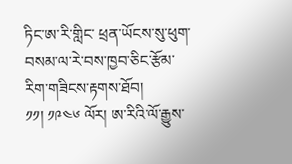ཏིང་ཨ་རི་གླིང་ ཕྲན་ཡོངས་སུ་ཕུག་བསམ་ལ་རེ་བས་ཁྱབ་ཅིང་རྩོམ་རིག་གཟིངས་རྟགས་ཐོབ།
༡༡། ༡༩༤༦ ལོར། ཨ་རིའི་ལོ་རྒྱུས་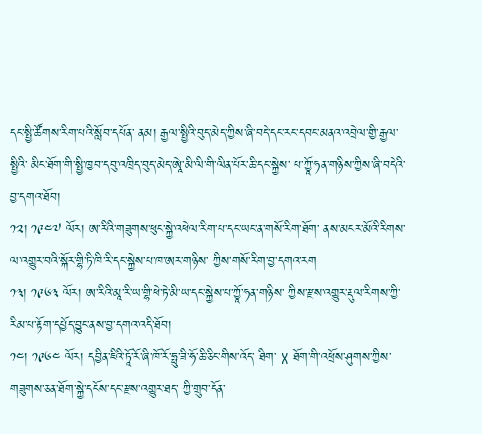དང་སྤྱི་ཚོགས་རིག་པའི་སློབ་དཔོན་ ནམ། རྒྱལ་སྤྱིའི་བུད་མེད་ཀྱིས་ཞི་བདེ་དང་རང་དབང་མནའ་འབྲེལ་གྱི་རྒྱལ་སྤྱིའི་ མིང་ཐོག་གི་སྤྱི་ཁྱབ་དབུ་འཁྲིད་བུད་མེད་ཨཱེ་མི་ལི་གི་ལིན་པོར་ཆི་དང་སྐྱེས་ པ་ཀྱཱོ་ཧན་གཉིས་ཀྱིས་ཞི་བདེའི་བྱ་དགའ་ཐོབ།
༡༢། ༡༩༤༧ ལོར། ཨ་རིའི་གཟུགས་ཕུང་སྐྱེ་འཕེལ་རིག་པ་དང་ཡང་ན་གསོ་རིག་ཐོག་ ནས་མངར་མོའི་རིགས་ལ་འགྱུར་བའི་སྐོར་གྷི་ཏི་ཁི་རི་དང་སྐྱེས་པ་ཁ་ཨར་གཉིས་ ཀྱིས་གསོ་རིག་བྱ་དགའ་རག
༡༣། ༡༩༦༣ ལོར། ཨ་རིའི་མཱ་རི་ཡ་གྷི་ཕེ་ཏེ་མི་ཡ་དང་སྐྱེས་པ་ཀྱཱོ་ཧན་གཉིས་ ཀྱིས་རྫས་འགྱུར་རྡུལ་རིགས་ཀྱི་རིམ་པ་རྟོག་དཔྱོད་བྱུང་ནས་བྱ་དགའ་འདི་ཐོབ།
༡༤། ༡༩༦༤ ལོར། དབྱིན་ཇིའི་ཏཱོ་རོ་ཞི་ཁོ་རོ་ཧྥུ་ཟི་ཧོ་ཆི་ཅིང་གིས་འོད་ ཐིག་ X ཐོག་གི་འཕྲོས་ཤུགས་ཀྱིས་གཟུགས་ཅན་ཐོག་སྐྱེ་དངོས་དང་རྫས་འགྱུར་ཐད་ ཀྱི་གྲུབ་དོན་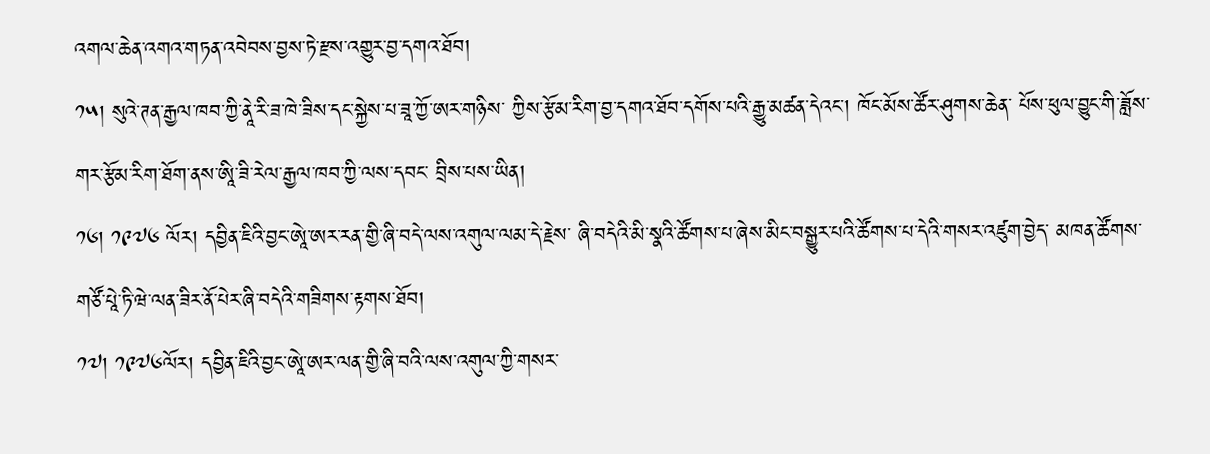འགལ་ཆེན་འགའ་གཏན་འབེབས་བྱས་ཏེ་རྫས་འགྱུར་བྱ་དགའ་ཐོབ།
༡༥། སུའེ་ཊན་རྒྱལ་ཁབ་ཀྱི་ནཱེ་རི་ཟ་ཁེ་ཟིས་དང་སྐྱེས་པ་ཟཱ་ཀྱོ་ཨར་གཉིས་ ཀྱིས་རྩོམ་རིག་བྱ་དགའ་ཐོབ་དགོས་པའི་རྒྱུ་མཚན་དེའང་། ཁོང་མོས་ཚོར་ཤུགས་ཆེན་ པོས་ཕུལ་བྱུང་གི་ཟློས་གར་རྩོམ་རིག་ཐོག་ནས་ཨཱི་ཟི་རེལ་རྒྱལ་ཁབ་ཀྱི་ལས་དབང་ བྲིས་པས་ཡིན།
༡༦། ༡༩༧༦ ལོར། དབྱིན་ཇིའི་བྱང་ཨཱེ་ཨར་རན་གྱི་ཞི་བདེ་ལས་འགུལ་ལམ་དེ་རྗེས་ ཞི་བདེའི་མི་སྣའི་ཚོགས་པ་ཞེས་མིང་བསྒྱུར་པའི་ཚོགས་པ་དེའི་གསར་འཛུག་བྱེད་ མཁན་ཚོགས་གཙོ་པཱེ་ཏི་ཝེ་ལན་ཟིར་ནོ་པེར་ཞི་བདེའི་གཟིགས་རྟགས་ཐོབ།
༡༧། ༡༩༧༦ལོར། དབྱིན་ཇིའི་བྱང་ཨཱེ་ཨར་ལན་གྱི་ཞི་བའི་ལས་འགུལ་ཀྱི་གསར་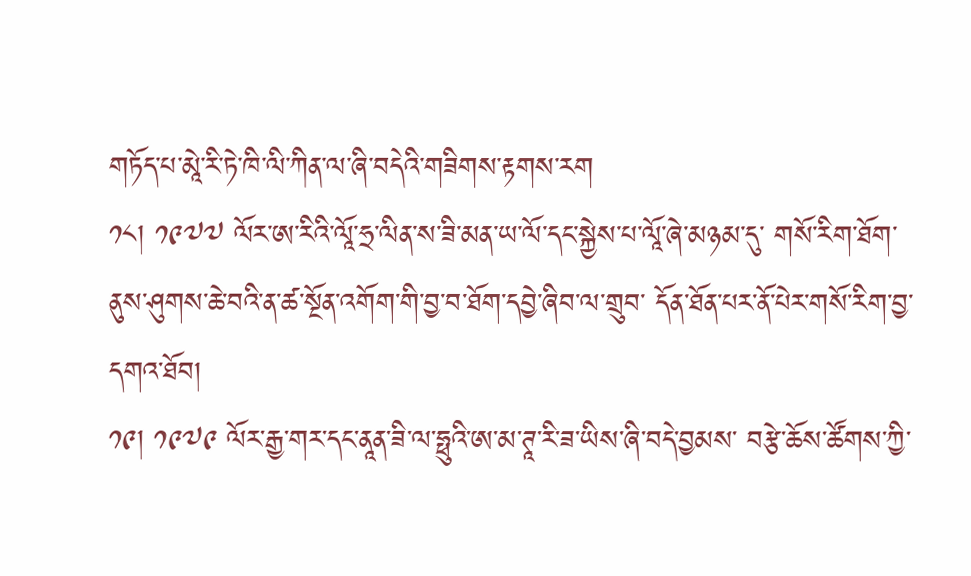གཏོད་པ་མཱེ་རི་ཏེ་ཁི་ལི་ཀིན་ལ་ཞི་བདེའི་གཟིགས་རྟགས་རག
༡༨། ༡༩༧༧ ལོར་ཨ་རིའི་ལཱོ་ཧྲ་ལིན་ས་ཟི་མན་ཡ་ལོ་དང་སྐྱེས་པ་ལཱོ་ཞེ་མཉམ་དུ་ གསོ་རིག་ཐོག་ནུས་ཤུགས་ཆེ་བའི་ན་ཚ་སྔོན་འགོག་གི་བྱ་བ་ཐོག་དབྱེ་ཞིབ་ལ་གྲུབ་ དོན་ཐོན་པར་ནོ་པེར་གསོ་རིག་བྱ་དགའ་ཐོབ།
༡༩། ༡༩༧༩ ལོར་རྒྱ་གར་དང་ནཱན་ཟི་ལ་ཧྥུའི་ཨ་མ་ཊཱ་རི་ཟ་ཡིས་ཞི་བདེ་བྱམས་ བརྩེ་ཆོས་ཚོགས་ཀྱི་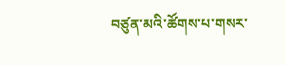བཙུན་མའི་ཚོགས་པ་གསར་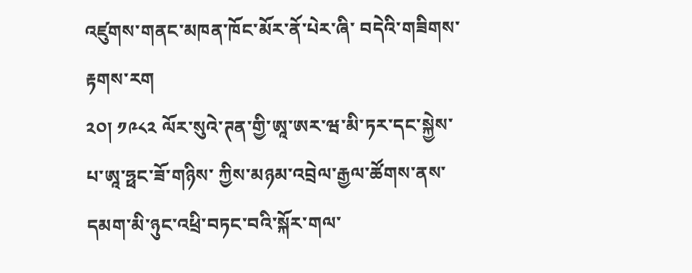འཛུགས་གནང་མཁན་ཁོང་མོར་ནོ་པེར་ཞི་ བདེའི་གཟིགས་རྟགས་རག
༢༠། ༡༩༨༢ ལོར་སུའེ་ཊན་གྱི་ཨཱ་ཨར་ཝ་མི་ཏར་དང་སྐྱེས་པ་ཨཱ་ཧྥང་ཟོ་གཉིས་ ཀྱིས་མཉམ་འབྲེལ་རྒྱལ་ཚོགས་ནས་དམག་མི་ཉུང་འཕྲི་བཏང་བའི་སྐོར་གལ་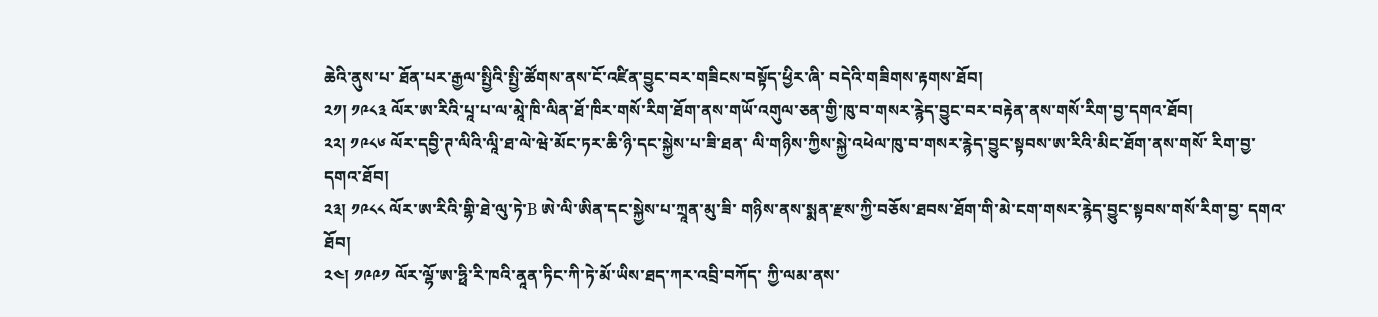ཆེའི་ནུས་པ་ ཐོན་པར་རྒྱལ་སྤྱིའི་སྤྱི་ཚོགས་ནས་ངོ་འཛིན་བྱུང་བར་གཟིངས་བསྟོད་ཕྱིར་ཞི་ བདེའི་གཟིགས་རྟགས་ཐོབ།
༢༡། ༡༩༨༣ ལོར་ཨ་རིའི་པཱ་པ་ལ་མཱེ་ཁི་ལིན་ཐོ་ཁིར་གསོ་རིག་ཐོག་ནས་གཡོ་འགུལ་ཅན་གྱི་ཁུ་བ་གསར་རྙེད་བྱུང་བར་བརྟེན་ནས་གསོ་རིག་བྱ་དགའ་ཐོབ།
༢༢། ༡༩༨༦ ལོར་དབྱི་ཊ་ལིའི་ལཱི་ཐ་ལེ་ཝེ་མོང་ཏར་ཆི་ཉི་དང་སྐྱེས་པ་ཟི་ཐན་ ལི་གཉིས་ཀྱིས་སྐྱེ་འཕེལ་ཁུ་བ་གསར་རྙེད་བྱུང་སྟབས་ཨ་རིའི་མིང་ཐོག་ནས་གསོ་ རིག་བྱ་དགའ་ཐོབ།
༢༣། ༡༩༨༨ ལོར་ཨ་རིའི་གྷི་ཐེ་ལུ་ཏེ་B ཨེ་ལི་ཨིན་དང་སྐྱེས་པ་ཀྲཱན་མུ་ཟི་ གཉིས་ནས་སྨན་རྫས་ཀྱི་བཅོས་ཐབས་ཐོག་གི་མེ་ངག་གསར་རྙེད་བྱུང་སྟབས་གསོ་རིག་བྱ་ དགའ་ཐོབ།
༢༤། ༡༩༩༡ ལོར་ལྷོ་ཨ་ཧྥི་རི་ཁའི་ནཱན་ཏིང་ཀི་ཏེ་མོ་ཡིས་ཐད་ཀར་འབྲི་བཀོད་ ཀྱི་ལམ་ནས་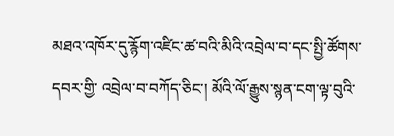མཐའ་འཁོར་དུ་རྙོག་འཛིང་ཚ་བའི་མིའི་འབྲེལ་བ་དང་སྤྱི་ཚོགས་དབར་གྱི་ འབྲེལ་བ་བཀོད་ཅིང་། མོའི་ལོ་རྒྱུས་སྙན་ངག་ལྟ་བུའི་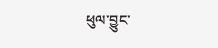ཕུལ་བྱུང་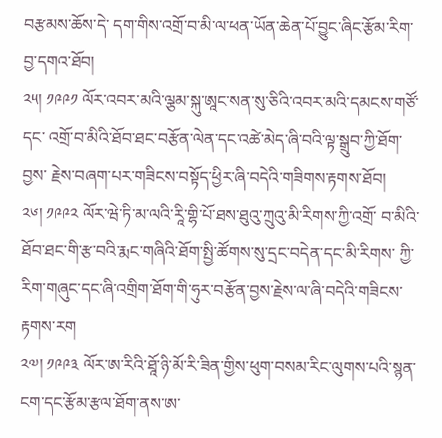བརྩམས་ཆོས་དེ་ དག་གིས་འགྲོ་བ་མི་ལ་ཕན་ཡོན་ཆེན་པོ་བྱུང་ཞིང་རྩོམ་རིག་བྱ་དགའ་ཐོབ།
༢༥། ༡༩༩༡ ལོར་འབར་མའི་ལྕམ་སྐུ་ཨཱང་སན་སུ་ཅིའི་འབར་མའི་དམངས་གཙོ་དང་ འགྲོ་བ་མིའི་ཐོབ་ཐང་བརྩོན་ལེན་དང་འཚེ་མེད་ཞི་བའི་ལྟ་སྒྲུབ་ཀྱི་ཐོག་བྱས་ རྗེས་བཞག་པར་གཟིངས་བསྟོད་ཕྱིར་ཞི་བདེའི་གཟིགས་རྟགས་ཐོབ།
༢༦། ༡༩༩༢ ལོར་ཝེ་ཏི་མ་ལའི་རཱི་གྷི་པོ་ཐས་ཐུའུ་ཀྲུའུ་མི་རིགས་ཀྱི་འགྲོ་ བ་མིའི་ཐོབ་ཐང་གི་རྩ་བའི་རྨང་གཞིའི་ཐོག་སྤྱི་ཚོགས་སུ་དྲང་བདེན་དང་མི་རིགས་ ཀྱི་རིག་གཞུང་དང་ཞི་འགྲིག་ཐོག་གི་ཧུར་བརྩོན་བྱས་རྗེས་ལ་ཞི་བདེའི་གཟིངས་ རྟགས་རག
༢༧། ༡༩༩༣ ལོར་ཨ་རིའི་ཐཱོ་ཉི་མོ་རི་ཟིན་གྱིས་ཕུག་བསམ་རིང་ལུགས་པའི་སྙན་ ངག་དང་རྩོམ་རྩལ་ཐོག་ནས་ཨ་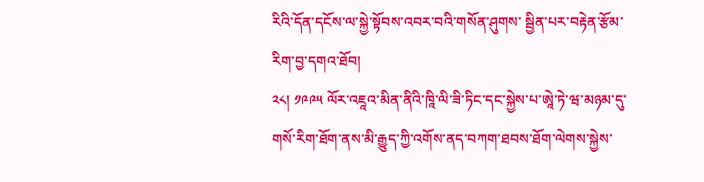རིའི་དོན་དངོས་ལ་སྐྱེ་སྟོབས་འབར་བའི་གསོན་ཤུགས་ སྦྱིན་པར་བརྟེན་རྩོམ་རིག་བྱ་དགའ་ཐོབ།
༢༨། ༡༩༩༥ ལོར་འཇཱའ་མིན་ནིའི་ཁཱི་ལི་ཟི་ཏིང་དང་སྐྱེས་པ་ཨཱེ་ཏེ་ཝ་མཉམ་དུ་ གསོ་རིག་ཐོག་ནས་མི་རྒྱུད་ཀྱི་འགོས་ནད་བཀག་ཐབས་ཐོག་ལེགས་སྐྱེས་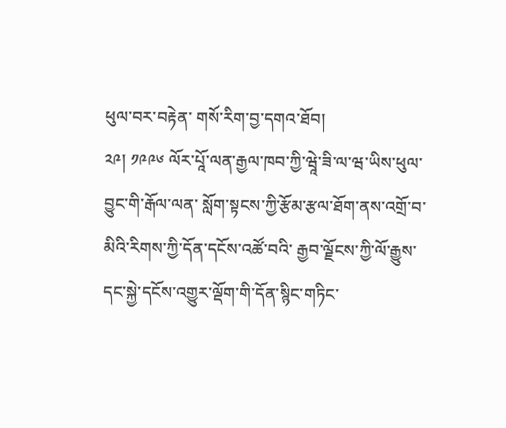ཕུལ་བར་བརྟེན་ གསོ་རིག་བྱ་དགའ་ཐོབ།
༢༩། ༡༩༩༦ ལོར་པཱོ་ལན་རྒྱལ་ཁབ་ཀྱི་ཝཱེ་ཟི་ལ་ཝ་ཡིས་ཕུལ་བྱུང་གི་རྒོལ་ལན་ སློག་སྟངས་ཀྱི་རྩོམ་རྩལ་ཐོག་ནས་འགྲོ་བ་མིའི་རིགས་ཀྱི་དོན་དངོས་འཚོ་བའི་ རྒྱབ་ལྗོངས་ཀྱི་ལོ་རྒྱུས་དང་སྐྱེ་དངོས་འགྱུར་ལྡོག་གི་དོན་སྙིང་གཏིང་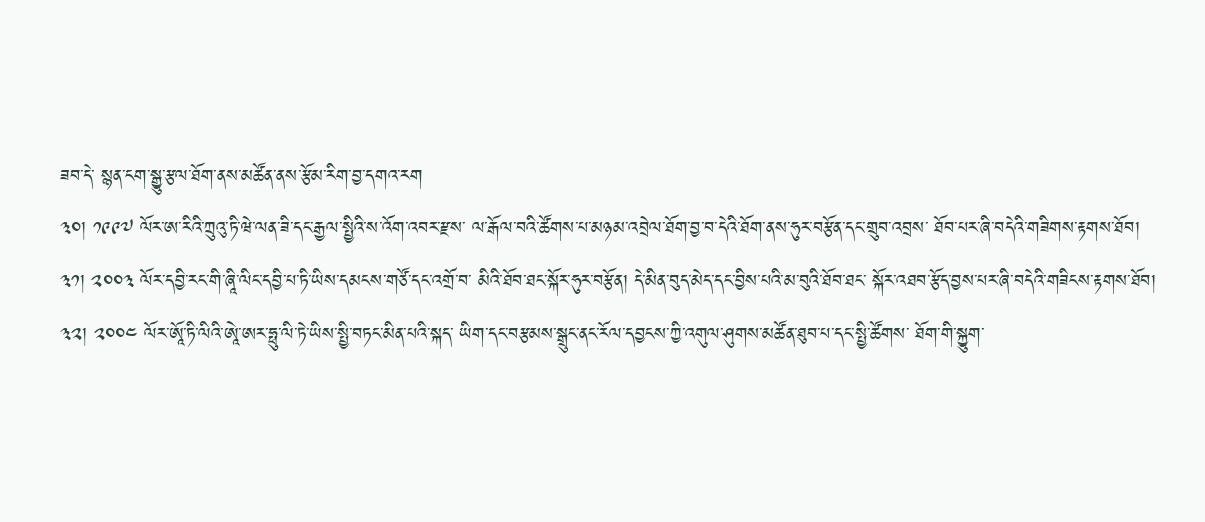ཟབ་དེ་ སྙན་ངག་སྒྱུ་རྩལ་ཐོག་ནས་མཚོན་ནས་རྩོམ་རིག་བྱ་དགའ་རག
༣༠། ༡༩༩༧ ལོར་ཨ་རིའི་ཀྲུའུ་ཏི་ཝེ་ལན་ཟི་དང་རྒྱལ་སྤྱིའི་ས་འོག་འབར་རྫས་ ལ་རྒོལ་བའི་ཚོགས་པ་མཉམ་འབྲེལ་ཐོག་བྱ་བ་དེའི་ཐོག་ནས་ཧུར་བརྩོན་དང་གྲུབ་འབྲས་ ཐོབ་པར་ཞི་བདེའི་གཟིགས་རྟགས་ཐོབ།
༣༡། ༢༠༠༣ ལོར་དབྱི་རང་གི་ཞཱི་ལིང་དབྱི་པ་ཏི་ཡིས་དམངས་གཙོ་དང་འགྲོ་བ་ མིའི་ཐོབ་ཐང་སྐོར་ཧུར་བརྩོན། དེ་མིན་བུད་མེད་དང་བྱིས་པའི་མ་བུའི་ཐོབ་ཐང་ སྐོར་འཐབ་རྩོད་བྱས་པར་ཞི་བདེའི་གཟིངས་རྟགས་ཐོབ།
༣༢། ༢༠༠༤ ལོར་ཨཱོ་ཏི་ལིའི་ཨཱེ་ཨར་ཧྥུ་ལི་ཏེ་ཡིས་སྤྱི་བཏང་མིན་པའི་སྐད་ ཡིག་དང་བརྩམས་སྒྲུང་ནང་རོལ་དབྱངས་ཀྱི་འགུལ་ཤུགས་མཚོན་ཐུབ་པ་དང་སྤྱི་ཚོགས་ ཐོག་གི་སྐྱུག་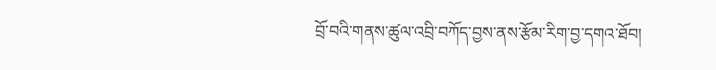བྲོ་བའི་གནས་ཚུལ་འབྲི་བཀོད་བྱས་ནས་རྩོམ་རིག་བྱ་དགའ་ཐོབ།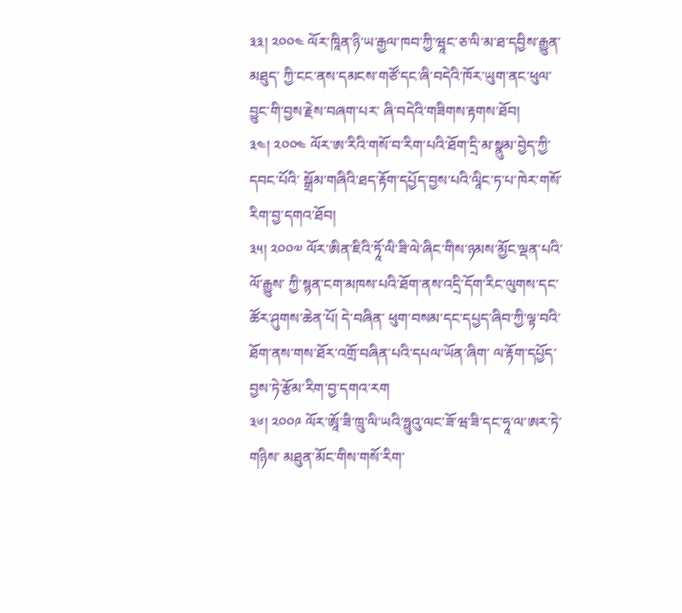༣༣། ༢༠༠༤ ལོར་ཁཱིན་ཉི་ཡ་རྒྱལ་ཁབ་ཀྱི་ཝཱང་ཅ་ལི་མ་ཐ་དབྱིས་རྒྱུན་མཐུད་ ཀྱི་ངང་ནས་དམངས་གཙོ་དང་ཞི་བདེའི་ཁོར་ཡུག་ནང་ཕུལ་བྱུང་གི་བྱས་རྗེས་བཞག་པར་ ཞི་བདེའི་གཟིགས་རྟགས་ཐོབ།
༣༤། ༢༠༠༤ ལོར་ཨ་རིའི་གསོ་བ་རིག་པའི་ཐོག་དྲི་མ་སྣུམ་བྱེད་ཀྱི་དབང་པོའི་ སྒྲོམ་གཞིའི་ཐད་རྟོག་དཔྱོད་བྱས་པའི་ལཱིང་ཏ་པ་ཁེར་གསོ་རིག་བྱ་དགའ་ཐོབ།
༣༥། ༢༠༠༧ ལོར་ཨིན་ཇིའི་ཏཱོ་ལི་ཟི་ལེ་ཞིང་གིས་ཉམས་མྱོང་ལྡན་པའི་ལོ་རྒྱུས་ ཀྱི་སྙན་ངག་མཁས་པའི་ཐོག་ནས་འདྲི་དོག་རིང་ལུགས་དང་ཚོར་ཤུགས་ཆེན་པོ། དེ་བཞིན་ ཕུག་བསམ་དང་དཔྱད་ཞིབ་ཀྱི་ལྟ་བའི་ཐོག་ནས་གས་ཐོར་འགྲོ་བཞིན་པའི་དཔལ་ཡོན་ཞིག་ ལ་རྟོག་དཔྱོད་བྱས་ཏེ་རྩོམ་རིག་བྱ་དགའ་རག
༣༦། ༢༠༠༩ ལོར་ཨཱོ་ཟི་ཁྲུ་ལི་ཡའི་ཧྥུའུ་ལང་ཟོ་ཝ་ཟི་དང་ཧཱ་ལ་ཨར་ཏེ་གཉིས་ མཐུན་མོང་གིས་གསོ་རིག་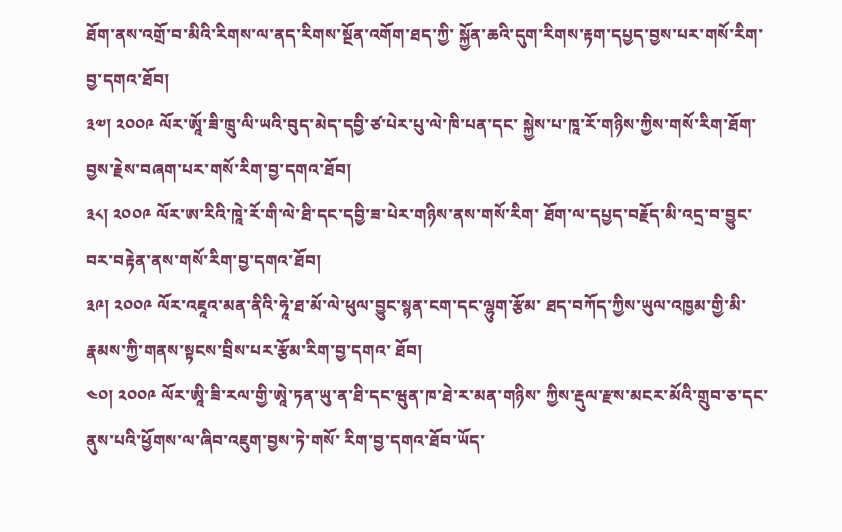ཐོག་ནས་འགྲོ་བ་མིའི་རིགས་ལ་ནད་རིགས་སྔོན་འགོག་ཐད་ཀྱི་ སྐྱོན་ཆའི་དུག་རིགས་རྟག་དཔྱད་བྱས་པར་གསོ་རིག་བྱ་དགའ་ཐོབ།
༣༧། ༢༠༠༩ ལོར་ཨཱོ་ཟི་ཁྲུ་ལི་ཡའི་བུད་མེད་དབྱི་ཙ་པེར་པུ་ལེ་ཁི་པན་དང་ སྐྱེས་པ་ཁཱ་རོ་གཉིས་ཀྱིས་གསོ་རིག་ཐོག་བྱས་རྗེས་བཞག་པར་གསོ་རིག་བྱ་དགའ་ཐོབ།
༣༨། ༢༠༠༩ ལོར་ཨ་རིའི་ཁཱེ་རོ་གི་ལེ་ཐི་དང་དབྱི་ཟ་པེར་གཉིས་ནས་གསོ་རིག་ ཐོག་ལ་དཔྱད་བརྗོད་མི་འདྲ་བ་བྱུང་བར་བརྟེན་ནས་གསོ་རིག་བྱ་དགའ་ཐོབ།
༣༩། ༢༠༠༩ ལོར་འཇཱའ་མན་ནིའི་ཧཱེ་ཐ་མོ་ལེ་ཕུལ་བྱུང་སྙན་ངག་དང་ལྷུག་རྩོམ་ ཐད་བཀོད་ཀྱིས་ཡུལ་འཁྱམ་གྱི་མི་རྣམས་ཀྱི་གནས་སྟངས་བྲིས་པར་རྩོམ་རིག་བྱ་དགའ་ ཐོབ།
༤༠། ༢༠༠༩ ལོར་ཨཱི་ཟི་རལ་གྱི་ཨཱེ་ཏན་ཡུ་ན་ཐི་དང་ཝུན་ཁ་ཐེ་ར་མན་གཉིས་ ཀྱིས་རྡུལ་རྫས་མངར་མོའི་གྲུབ་ཅ་དང་ནུས་པའི་ཕྱོགས་ལ་ཞིབ་འཇུག་བྱས་ཏེ་གསོ་ རིག་བྱ་དགའ་ཐོབ་ཡོད་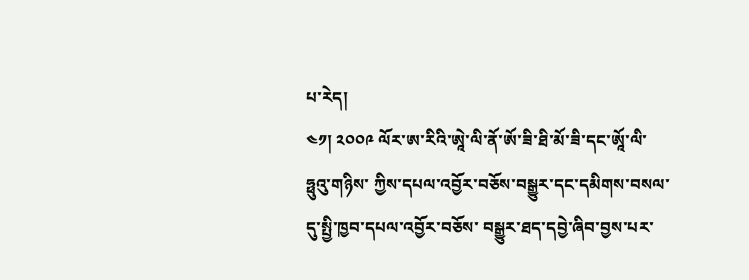པ་རེད།
༤༡། ༢༠༠༩ ལོར་ཨ་རིའི་ཨཱེ་ལི་ནོ་ཨོ་ཟི་ཐི་མོ་ཟི་དང་ཨཱོ་ལི་ཧྥུའུ་གཉིས་ ཀྱིས་དཔལ་འབྱོར་བཅོས་བསྒྱུར་དང་དམིགས་བསལ་དུ་སྤྱི་ཁྱབ་དཔལ་འབྱོར་བཅོས་ བསྒྱུར་ཐད་དབྱེ་ཞིབ་བྱས་པར་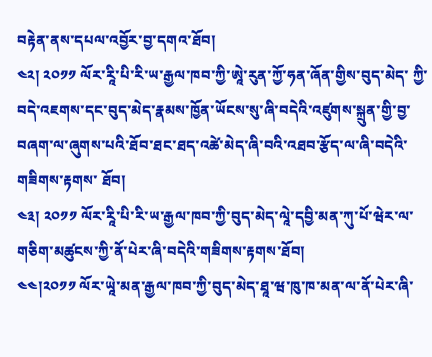བརྟེན་ནས་དཔལ་འབྱོར་བྱ་དགའ་ཐོབ།
༤༢། ༢༠༡༡ ལོར་རཱི་པི་རི་ཡ་རྒྱལ་ཁབ་ཀྱི་ཨཱེ་རུན་ཀྱོ་ཧན་ཞོན་གྱིས་བུད་མེད་ ཀྱི་བདེ་འཇགས་དང་བུད་མེད་རྣམས་ཁྱོན་ཡོངས་སུ་ཞི་བདེའི་འཛུགས་སྐྲུན་གྱི་བྱ་ བཞག་ལ་ཞུགས་པའི་ཐོབ་ཐང་ཐད་འཚེ་མེད་ཞི་བའི་འཐབ་རྩོད་ལ་ཞི་བདེའི་གཟིགས་རྟགས་ ཐོབ།
༤༣། ༢༠༡༡ ལོར་རཱི་པི་རི་ཡ་རྒྱལ་ཁབ་ཀྱི་བུད་མེད་ལཱེ་དབྱི་མན་ཀུ་པོ་ཝེར་ལ་གཅིག་མཚུངས་ཀྱི་ནོ་པེར་ཞི་བདེའི་གཟིགས་རྟགས་ཐོབ།
༤༤།༢༠༡༡ ལོར་ཡཱེ་མན་རྒྱལ་ཁབ་ཀྱི་བུད་མེད་ཐཱ་ཝ་ཁུ་ཁ་མན་ལ་ནོ་པེར་ཞི་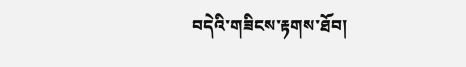བདེའི་གཟིངས་རྟགས་ཐོབ།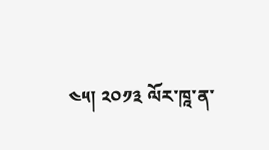༤༥། ༢༠༡༣ ལོར་ཁཱ་ན་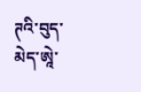ཊའི་བུད་མེད་ཨཱེ་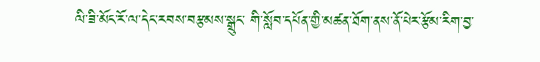ལི་ཟི་མོང་རོ་ལ་དེང་རབས་བརྩམས་སྒྲུང་ གི་སློབ་དཔོན་གྱི་མཚན་ཐོག་ནས་ནོ་པེར་རྩོམ་རིག་བྱ་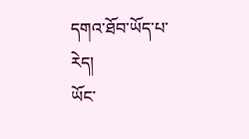དགའ་ཐོབ་ཡོད་པ་རེད།
ཡོང་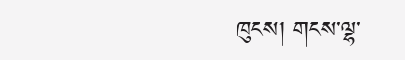ཁུངས། གངས་ལྷ་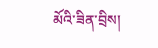མོའི་ཟིན་བྲིས།